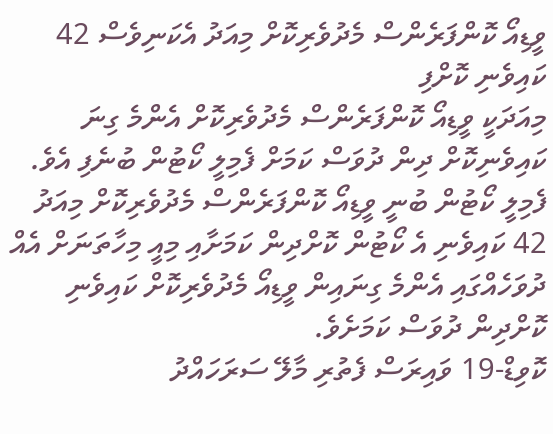ވީޑިއޯ ކޮންފަރެންސް މެދުވެރިކޮށް މިއަދު އެކަނިވެސް 42 ކައިވެނި ކޮށްފި
މިއަދަކީ ވީޑިއޯ ކޮންފަރެންސް މެދުވެރިކޮށް އެންމެ ގިނަ ކައިވެނިކޮށް ދިން ދުވަސް ކަމަށް ފެމިލީ ކޯޓުން ބުނެފި އެވެ.
ފެމިލީ ކޯޓުން ބުނީ ވީޑިއޯ ކޮންފަރެންސް މެދުވެރިކޮށް މިއަދު 42 ކައިވެނި އެ ކޯޓުން ކޮށްދިން ކަމަށާއި މިއީ މިހާތަނަށް އެއް ދުވަހެއްގައި އެންމެ ގިނައިން ވީޑިއޯ މެދުވެރިކޮށް ކައިވެނި ކޮށްދިން ދުވަސް ކަމަށެވެ.
ކޮވިޑް-19 ވައިރަސް ފެތުރި މާލޭ ސަރަހައްދު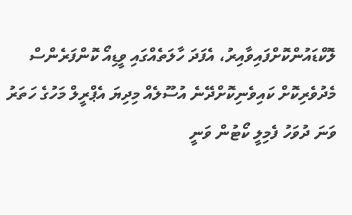ލޮކްޑައުންކޮށްފައިވާއިރު، އެފަދަ ހާލަތެއްގައި ވީޑިއޯ ކޮންފަރެންސް މެދުވެރިކޮށް ކައިވެނިކޮށްދޭނެ އުސޫލެއް މިދިޔަ އެޕްރީލް މަހުގެ ހަތަރު ވަނަ ދުވަހު ފެމިލީ ކޯޓުން ވަނީ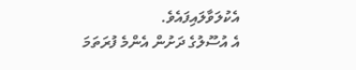އެކުލަވާލައިފައެވެ.
އެ އުސޫލުގެ ދަށުން އެންމެ ފުރަތަމަ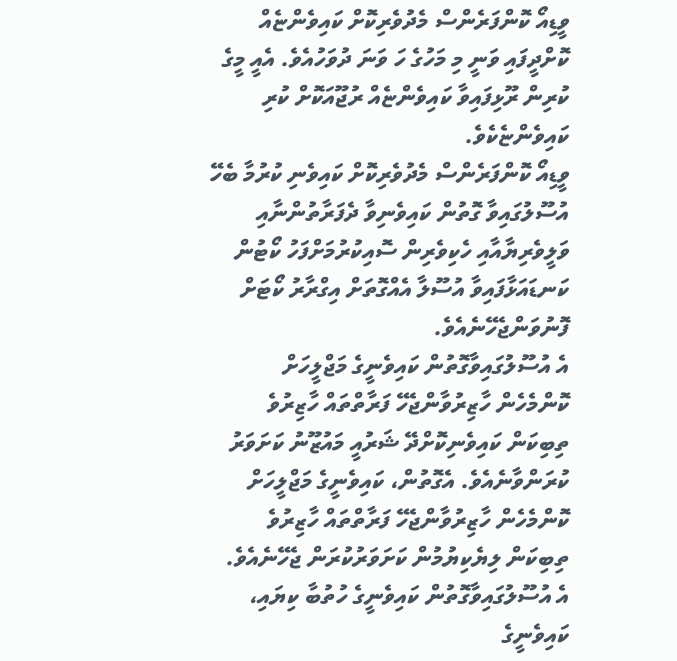ވީޑިއޯ ކޮންފަރެންސް މެދުވެރިކޮށް ކައިވެންޏެއް ކޮށްދީފައި ވަނީ މި މަހުގެ ހަ ވަނަ ދުވަހުއެވެ. އެއީ މީގެ ކުރިން ރޫޅިފައިވާ ކައިވެންޏެއް ރުޖޫއަކޮށް ކުރި ކައިވެންޏެކެވެ.
ވީޑިއޯ ކޮންފަރެންސް މެދުވެރިކޮށް ކައިވެނި ކުރުމާ ބެހޭ އުސޫލުގައިވާ ގޮތުން ކައިވެނިވާ ދެފަރާތުންނާއި ވަލީވެރިޔާއާއި ހެކިވެރިން ސޮއިކުރުމަށްފަހު ކޯޓުން ކަނޑައަޅާފައިވާ އުސޫލާ އެއްގޮތަށް އިގްރާރު ކޯޓަށް ފޮނުވަންޖެހޭނެއެވެ.
އެ އުސޫލުގައިވާގޮތުން ކައިވެނީގެ މަޖްލީހަށް ކޮންމެހެން ހާޒިރުވާންޖެހޭ ފަރާތްތައް ހާޒިރުވެ ތިބިކަން ކައިވެނިކޮށްދޭ ޝަރުއީ މައުޒޫނު ކަށަވަރު ކުރަންވާނެއެވެ. އެގޮތުން، ކައިވެނީގެ މަޖްލީހަށް ކޮންމެހެން ހާޒިރުވާންޖެހޭ ފަރާތްތައް ހާޒިރުވެ ތިބިކަން ލިޔެކިޔުމުން ކަށަވަރުކުރަން ޖެހޭނެއެވެ.
އެ އުސޫލުގައިވާގޮތުން ކައިވެނީގެ ހުތުބާ ކިޔައި، ކައިވެނީގެ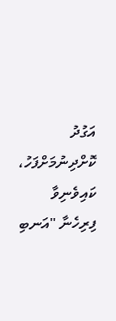އަގުދު ކޮށްދިނުމަށްފަހު، ކައިވެނިވާ ފިރިހެނާ "އަނބި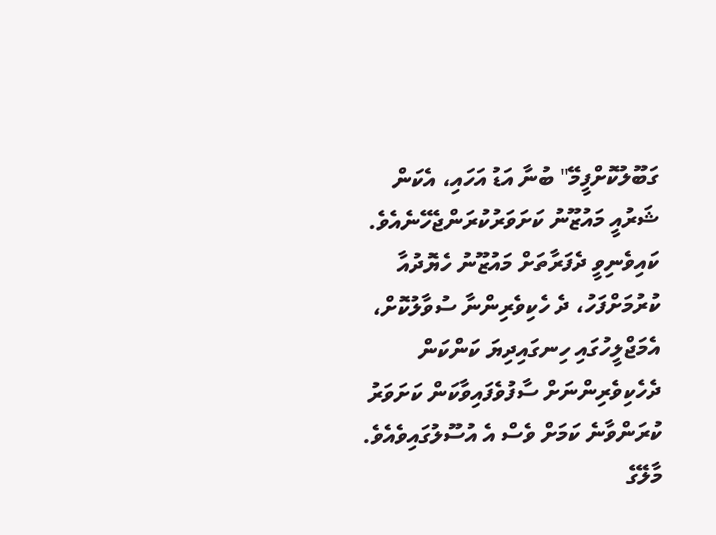ގަބޫލުކޮށްފީމޭ" ބުނާ އަޑު އަހައި، އެކަން ޝަރުއީ މައުޒޫނު ކަށަވަރުކުރަންޖެހޭނެއެވެ.
ކައިވެނިވީ ދެފަރާތަށް މައުޒޫނު ހެޔޮދުއާ ކުރުމަށްފަހު، ދެ ހެކިވެރިންނާ ސުވާލުކޮށް، އެމަޖްލީހުގައި ހިނގައިދިޔަ ކަންކަން ދެހެކިވެރިންނަށް ސާފުވެފައިވާކަން ކަށަވަރު ކުރަންވާނެ ކަމަށް ވެސް އެ އުސޫލުގައިވެއެވެ.
މާލޭގެ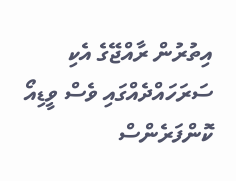އިތުރުން ރާއްޖޭގެ އެކި ސަރަހައްދެއްގައި ވެސް ވީޑިއޯ ކޮންފަރެންސް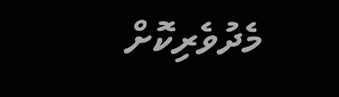މެދުވެރިކޮށް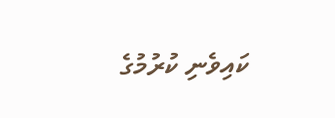ކައިވެނި ކުރުމުގެ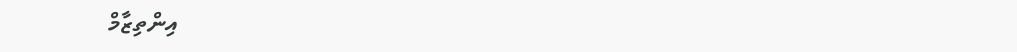އިންތިޒާމް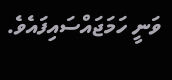ވަނީ ހަމަޖައްސައިފައެވެ.